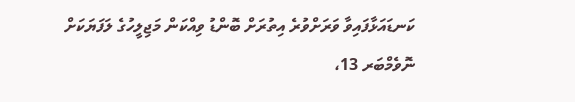ކަނޑައަޅާފައިވާ ވަރަށްވުރެ އިތުރަށް ބޮންޑު ވިއްކަން މަޖިލީހުގެ ލަފަޔަކަށް
ނޮވެމްބަރ 13،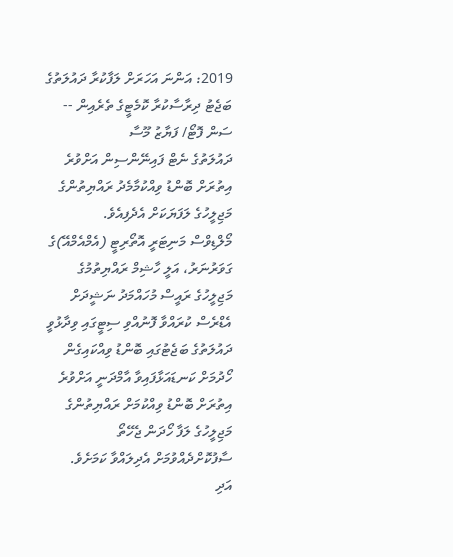2019: އަންނަ އަހަރަށް ލަފާކުރާ ދައުލަތުގެ ބަޖެޓު ދިރާސާކުރާ ކޮމެޓީގެ ތެރެއިން -- ސަން ފޮޓޯ/ ފަޔާޒު މޫސާ
ދައުލަތުގެ ނެޓް ފައިނޭންސިން އަށްވުރެ އިތުރަށް ބޮންޑު ވިއްކުމާމެދު ރައްޔިތުންގެ މަޖިލީހުގެ ލަފަޔަކަށް އެދެފިއެވެ.
މޯލްޑިވްސް މަނިޓަރީ އޮތޯރިޓީ (އެމްއެމްއޭ)ގެ ގަވަރުނަރު، އަލީ ހާޝިމް ރައްޔިތުމުގެ މަޖިލީހުގެ ރައީސް މުހައްމަދު ނަޝީދަށް އެޑްރެސް ކުރައްވާ ފޮނުއްވި ސިޓީގައި ވިދާޅުވީ ދައުލަތުގެ ބަޖެޓުގައި ބޮންޑު ވިއްކައިގެން ހޯދުމަށް ކަނޑައަޅާފައިވާ އާމްދަނީ އަށްވުރެ އިތުރަށް ބޮންޑު ވިއްކުމަށް ރައްޔިތުންގެ މަޖިލީހުގެ ލަފާ ހޯދަން ޖެހޭތޯ ސާފުކޮށްދެއްވުމަށް އެދިލައްވާ ކަމަށެވެ.
އަދި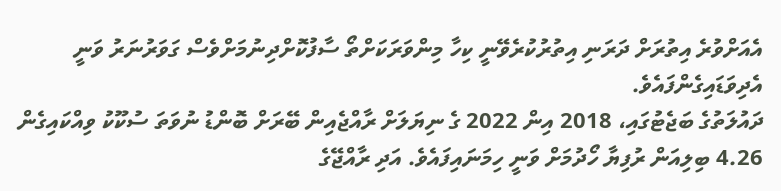އެއަށްވުރެ އިތުރަށް ދަރަނި އިތުރުކުރެވޭނީ ކިހާ މިންވަރަކަށްތޯ ސާފުކޮށްދިނުމަށްވެސް ގަވަރުނަރު ވަނީ އެދިވަޑައިގެންފައެވެ.
ދައުލަތުގެ ބަޖެޓުގައި، 2018 އިން 2022 ގެ ނިޔަލަށް ރާއްޖެއިން ބޭރަށް ބޮންޑު ނުވަތަ ސުކޫކު ވިއްކައިގެން 4.26 ބިލިއަން ރުފިޔާ ހޯދުމަށް ވަނީ ހިމަނައިފައެވެ. އަދި ރާއްޖޭގެ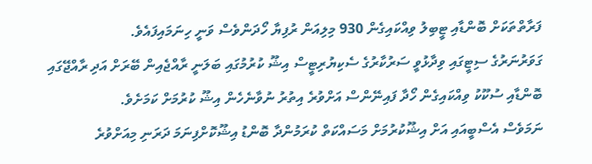ފަރާތްތަކަށް ބޮންޑާއި ޓީބިލު ވިއްކައިގެން 930 މިލިއަން ރުފިޔާ ހޯދަންވެސް ވަނީ ހިނަމައިފައެވެ.
ގަވަރުނަރުގެ ސިޓީގައި ވިދާޅުވީ ސަރުކާރުގެ ސެކިޔުރިޓީސް އިޝޫ ކުރުމުގައި ބަލަނީ ރާއްޖެއިން ބޭރަށް އަދި ރާއްޖޭގައި ބޮންޑާއި ސުކޫކު ވިއްކައިގެން ހޯދާ ފައިނޭންސް އަށްވުރެ އިތުރު ނުވާނެހެން އިޝޫ ކުރުމަށް ކަމަށެވެ.
ނަމަވެސް އެސްބީއައި އަށް އިޝޫކުރުމަށް މަސައްކަތް ކުރަމުންދާ ބޮންޑު އިޝޫކޮށްފިނަމަ ދަރަނި މިއަށްވުރެ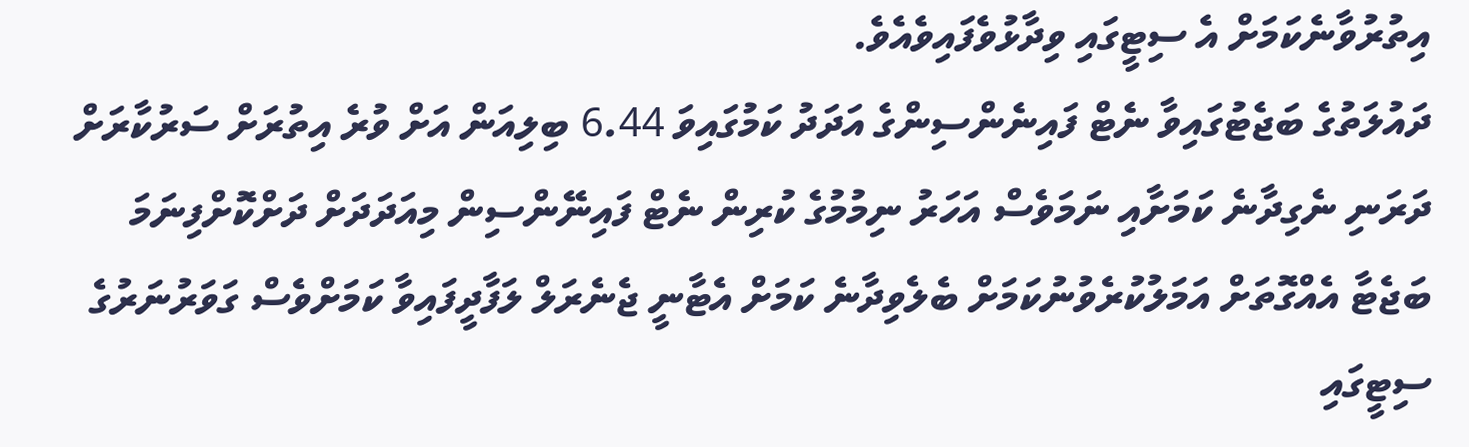އިތުރުވާނެކަމަށް އެ ސިޓީގައި ވިދާޅުވެފައިވެއެވެ.
ދައުލަތުގެ ބަޖެޓުގައިވާ ނެޓް ފައިނެންސިންގެ އަދަދު ކަމުގައިވަ 6.44 ބިލިއަން އަށް ވުރެ އިތުރަށް ސަރުކާރަށް ދަރަނި ނެގިދާނެ ކަމަށާއި ނަމަވެސް އަހަރު ނިމުމުގެ ކުރިން ނެޓް ފައިނޭންސިން މިއަދަދަށް ދަށްކޮށްފިނަމަ ބަޖެޓާ އެއްގޮތަށް އަމަލުކުރެވުނުކަމަށް ބެލެވިދާނެ ކަމަށް އެޓާނީ ޖެނެރަލް ލަފާދީފައިވާ ކަމަށްވެސް ގަވަރުނަރުގެ ސިޓީގައި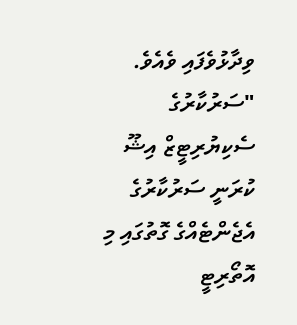ވިދާޅުވެފައި ވެއެވެ.
"ސަރުކާރުގެ ސެކިޔުރިޓީޒް އިޝޫ ކުރަނީ ސަރުކާރުގެ އެޖެންޓެއްގެ ގޮތުގައި މި އޮތޯރިޓީ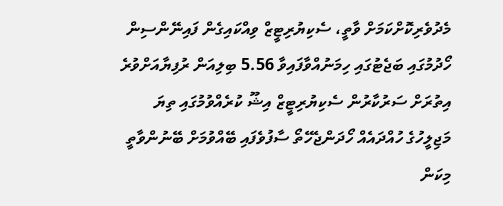މެދުވެރިކޮށްކަމަށް ވާތީ، ސެކިޔުރިޓީޒް ވިއްކައިގެން ފައިނޭންސިން ހޯދުމުގައި ބަޖެޓުގައި ހިމަނުއްވާފައިވާ 5.56 ބިލިއަން ރުފިޔާއަށްވުރެ އިތުރަށް ސަރުކާރުން ސެކިޔުރިޓީޒް އިޝޫ ކުރެއްވުމުގައި ތިޔަ މަޖިލީހުގެ ހުއްދައެއް ހޯދަންޖެހޭތޯ ސާފުވެފައި ބޭއްވުމަށް ބޭނުންވާތީ މިކަން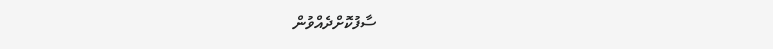ސާފުކޮށްދެއްވުން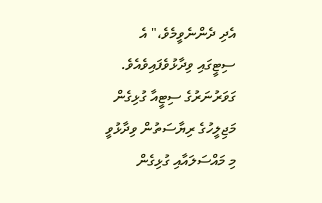އެދި ދެންނެވީމެވެ،" އެ ސިޓީގައި ވިދާޅުވެފައިވެއެވެ.
ގަވަރުނަރުގެ ސިޓީއާ ގުޅިގެން މަޖިލީހުގެ ރިޔާސަތުން ވިދާޅުވީ މި މައްސަލައާއި ގުޅިގެން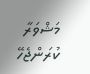މަޝްވަރާ ކުރަންޖެހޭ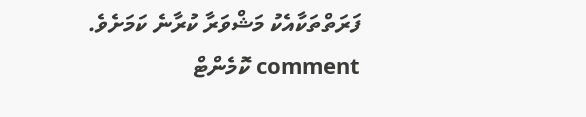ފަރަތްތަކާއެކު މަޝްވަރާ ކުރާނެ ކަމަށެވެ.
comment ކޮމެންޓް